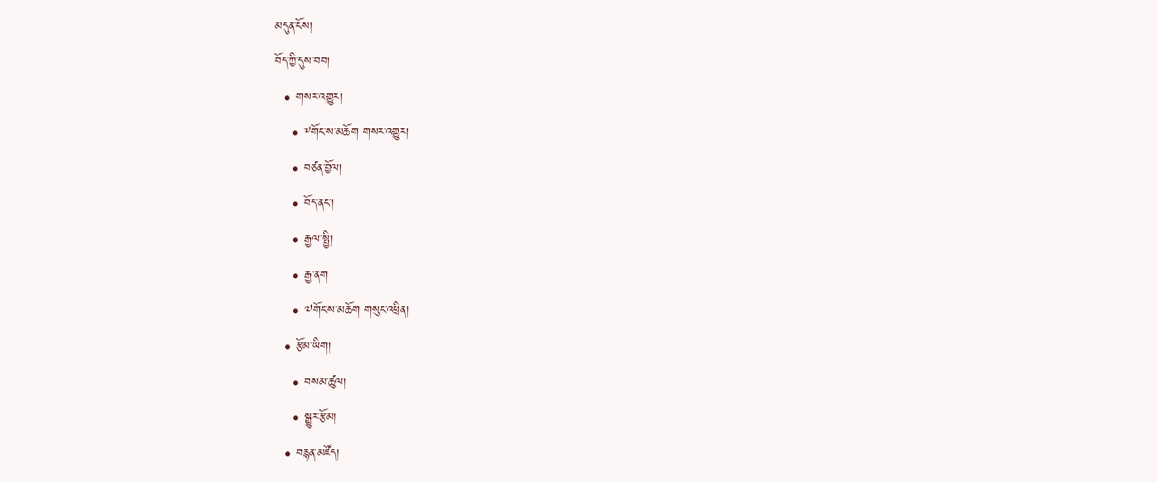མདུན་ངོས།
བོད་ཀྱི་དུས་བབ།
  • གསར་འགྱུར།
    • ༸གོང་ས་མཆོག གསར་འགྱུར།
    • བཙན་བྱོལ།
    • བོད་ནང་།
    • རྒྱལ་སྤྱི།
    • རྒྱ་ནག
    • ༧གོང་ས་མཆོག གསུང་འཕྲིན།
  • རྩོམ་ཡིག།
    • བསམ་ཚུལ།
    • སྒྱུར་རྩོམ།
  • བརྙན་མཛོད།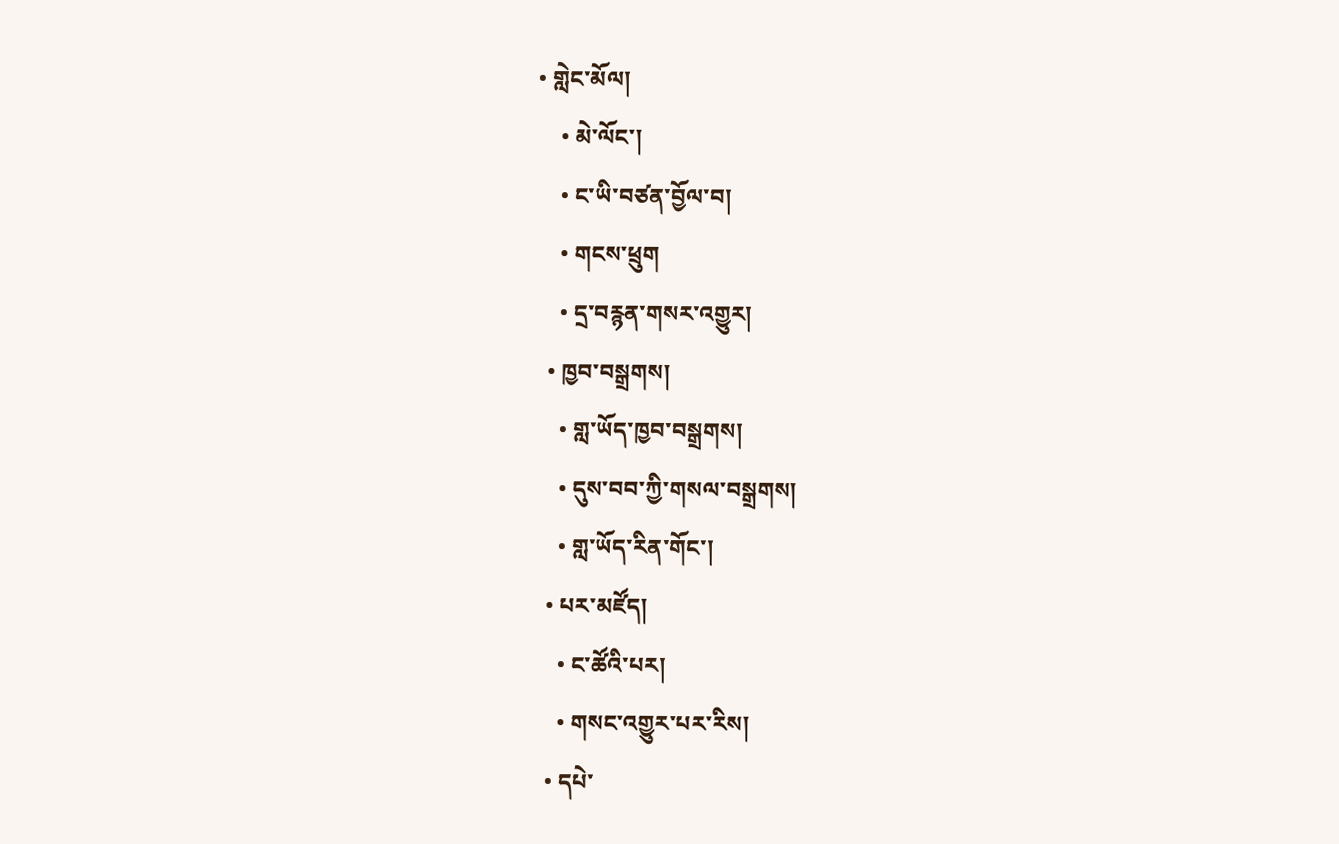• གླེང་མོལ།
    • མེ་ལོང་།
    • ང་ཡི་བཙན་བྱོལ་བ།
    • གངས་ཕྲུག
    • དྲ་བརྙན་གསར་འགྱུར།
  • ཁྱབ་བསྒྲགས།
    • གླ་ཡོད་ཁྱབ་བསྒྲགས།
    • དུས་བབ་ཀྱི་གསལ་བསྒྲགས།
    • གླ་ཡོད་རིན་གོང་།
  • པར་མཛོད།
    • ང་ཚོའི་པར།
    • གསང་འགྱུར་པར་རིས།
  • དཔེ་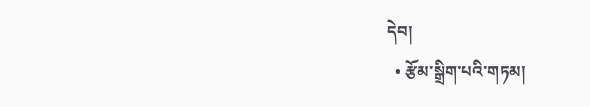དེབ།
  • རྩོམ་སྒྲིག་པའི་གཏམ།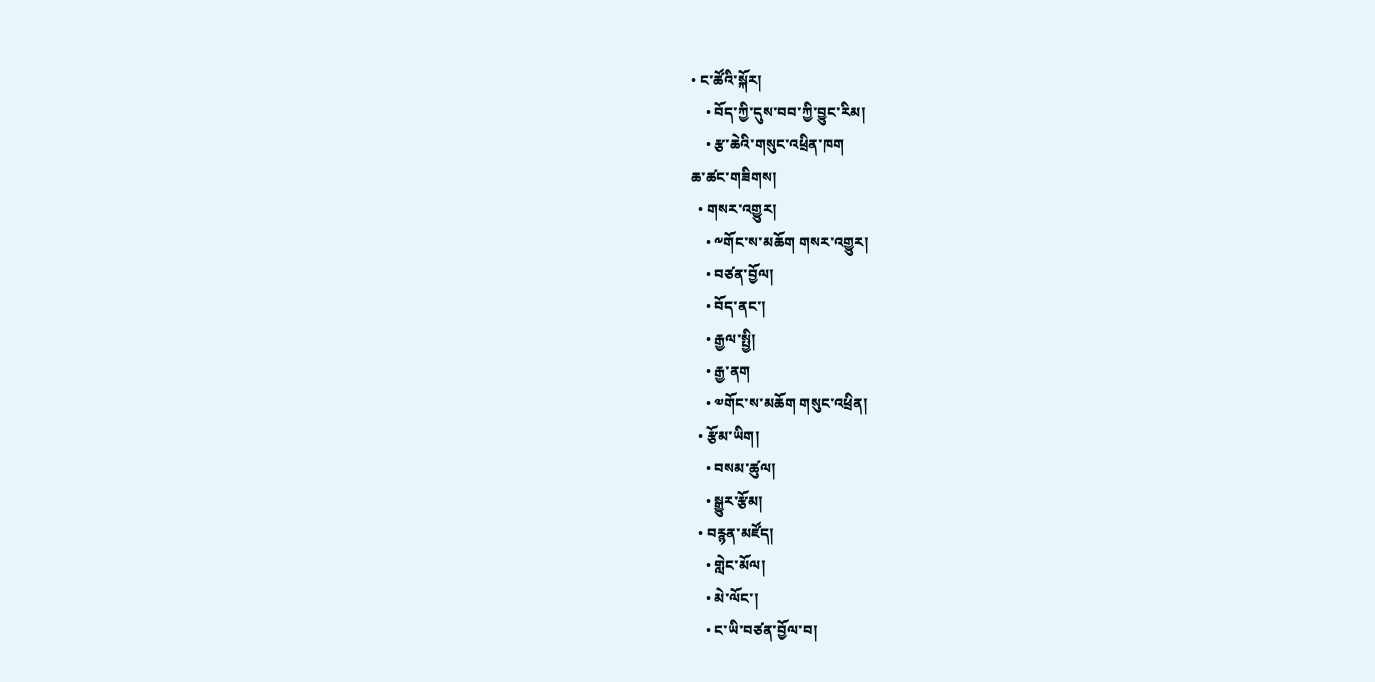• ང་ཚོའི་སྐོར།
    • བོད་ཀྱི་དུས་བབ་ཀྱི་བྱུང་རིམ།
    • རྩ་ཆེའི་གསུང་འཕྲིན་ཁག
ཆ་ཚང་གཟིགས།
  • གསར་འགྱུར།
    • ༸གོང་ས་མཆོག གསར་འགྱུར།
    • བཙན་བྱོལ།
    • བོད་ནང་།
    • རྒྱལ་སྤྱི།
    • རྒྱ་ནག
    • ༧གོང་ས་མཆོག གསུང་འཕྲིན།
  • རྩོམ་ཡིག།
    • བསམ་ཚུལ།
    • སྒྱུར་རྩོམ།
  • བརྙན་མཛོད།
    • གླེང་མོལ།
    • མེ་ལོང་།
    • ང་ཡི་བཙན་བྱོལ་བ།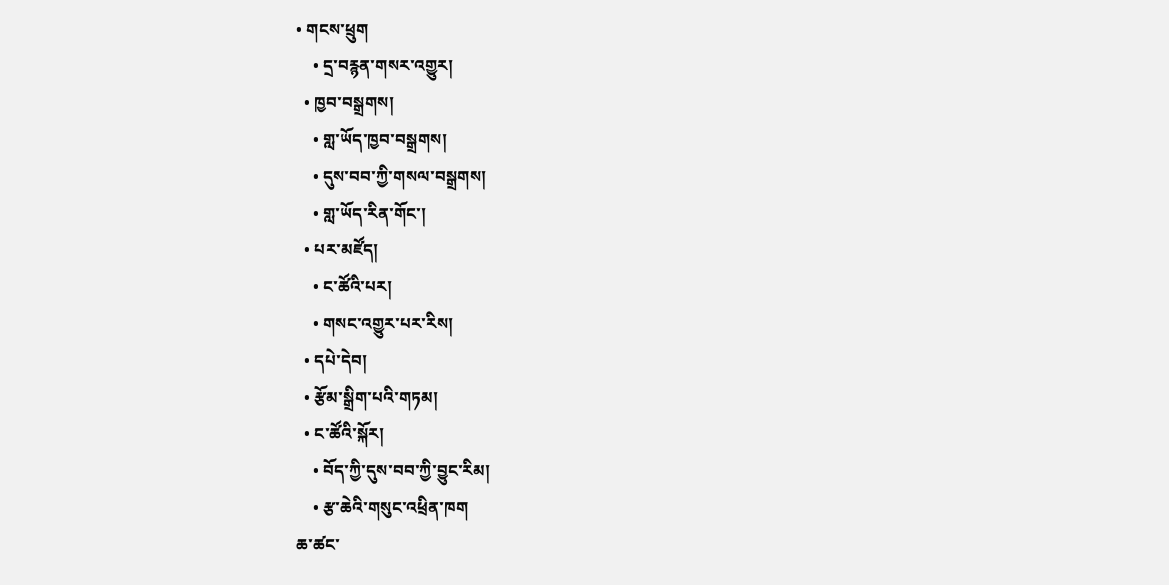• གངས་ཕྲུག
    • དྲ་བརྙན་གསར་འགྱུར།
  • ཁྱབ་བསྒྲགས།
    • གླ་ཡོད་ཁྱབ་བསྒྲགས།
    • དུས་བབ་ཀྱི་གསལ་བསྒྲགས།
    • གླ་ཡོད་རིན་གོང་།
  • པར་མཛོད།
    • ང་ཚོའི་པར།
    • གསང་འགྱུར་པར་རིས།
  • དཔེ་དེབ།
  • རྩོམ་སྒྲིག་པའི་གཏམ།
  • ང་ཚོའི་སྐོར།
    • བོད་ཀྱི་དུས་བབ་ཀྱི་བྱུང་རིམ།
    • རྩ་ཆེའི་གསུང་འཕྲིན་ཁག
ཆ་ཚང་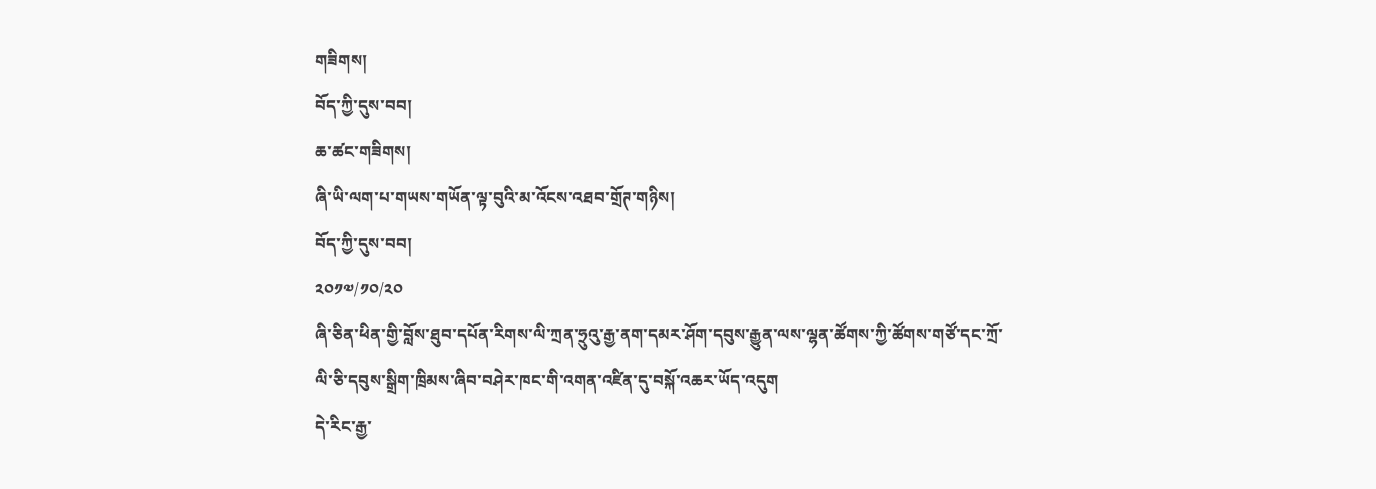གཟིགས།
བོད་ཀྱི་དུས་བབ།
ཆ་ཚང་གཟིགས།
ཞི་ཡི་ལག་པ་གཡས་གཡོན་ལྟ་བུའི་མ་འོངས་འཐབ་གྲོཊ་གཉིས།
བོད་ཀྱི་དུས་བབ།
༢༠༡༧/༡༠/༢༠
ཞི་ཅིན་ཕིན་གྱི་བློས་ཐུབ་དཔོན་རིགས་ལི་ཀྲན་ཧྲུའུ་རྒྱ་ནག་དམར་ཤོག་དབུས་རྒྱུན་ལས་ལྷན་ཚོགས་ཀྱི་ཚོགས་གཙོ་དང་ཀྲོ་ལི་ཅི་དབུས་སྒྲིག་ཁྲིམས་ཞིབ་བཤེར་ཁང་གི་འགན་འཛིན་དུ་བསྐོ་འཆར་ཡོད་འདུག
དེ་རིང་རྒྱ་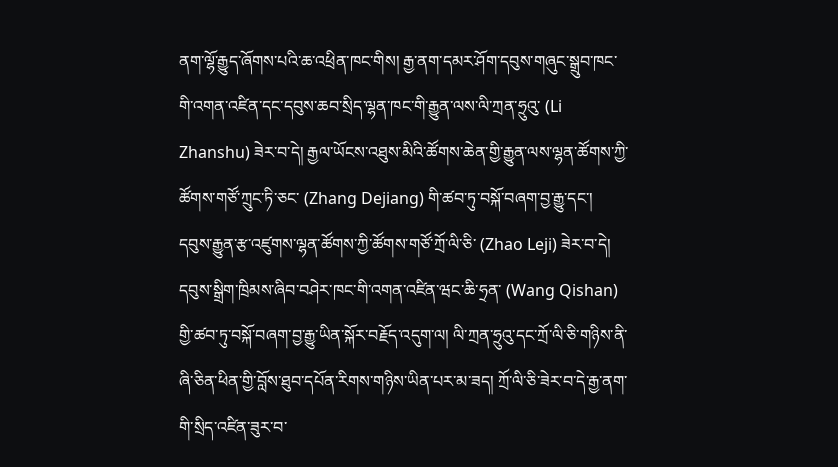ནག་ལྷོ་རྒྱུད་ཞོགས་པའི་ཆ་འཕྲིན་ཁང་གིས། རྒྱ་ནག་དམར་ཤོག་དབུས་གཞུང་སྒྲུབ་ཁང་གི་འགན་འཛིན་དང་དབུས་ཆབ་སྲིད་ལྷན་ཁང་གི་རྒྱུན་ལས་ལི་ཀྲན་ཧྲུའུ་ (Li Zhanshu) ཟེར་བ་དེ། རྒྱལ་ཡོངས་འཐུས་མིའི་ཚོགས་ཆེན་གྱི་རྒྱུན་ལས་ལྷན་ཚོགས་ཀྱི་ཚོགས་གཙོ་ཀྲུང་ཏི་ཅང་ (Zhang Dejiang) གི་ཚབ་ཏུ་བསྐོ་བཞག་བྱ་རྒྱུ་དང་།  དབུས་རྒྱུན་རྩ་འཛུགས་ལྷན་ཚོགས་ཀྱི་ཚོགས་གཙོ་ཀྲོ་ལི་ཅི་ (Zhao Leji) ཟེར་བ་དེ། དབུས་སྒྲིག་ཁྲིམས་ཞིབ་བཤེར་ཁང་གི་འགན་འཛིན་ཝང་ཆི་ཧྲན་ (Wang Qishan) གྱི་ཚབ་ཏུ་བསྐོ་བཞག་བྱ་རྒྱུ་ཡིན་སྐོར་བརྗོད་འདུག་ལ། ལི་ཀྲན་ཧྲུའུ་དང་ཀྲོ་ལི་ཅི་གཉིས་ནི་ཞི་ཅིན་ཕིན་གྱི་བློས་ཐུབ་དཔོན་རིགས་གཉིས་ཡིན་པར་མ་ཟད། ཀྲོ་ལི་ཅི་ཟེར་བ་དེ་རྒྱ་ནག་གི་སྲིད་འཛིན་ཟུར་བ་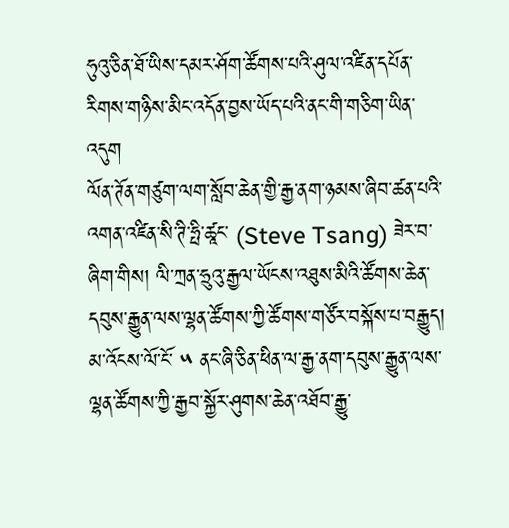ཧུའུ་ཅིན་ཐོ་ཡིས་དམར་ཤོག་ཚོགས་པའི་ཤུལ་འཛིན་དཔོན་རིགས་གཉིས་མིང་འདོན་བྱས་ཡོད་པའི་ནང་གི་གཅིག་ཡིན་འདུག
ལོན་ཊོན་གཙུག་ལག་སློབ་ཆེན་གྱི་རྒྱ་ནག་ཉམས་ཞིབ་ཚན་པའི་འགན་འཛིན་སི་ཊི་ཧྥི་ཚཱང་ (Steve Tsang) ཟེར་བ་ཞིག་གིས། ལི་ཀྲན་ཧྲུའུ་རྒྱལ་ཡོངས་འཐུས་མིའི་ཚོགས་ཆེན་དབུས་རྒྱུན་ལས་ལྷན་ཚོགས་ཀྱི་ཚོགས་གཙོར་བསྐོས་པ་བརྒྱུད། མ་འོངས་ལོ་ངོ་ ༥ ནང་ཞི་ཅིན་ཕིན་ལ་རྒྱ་ནག་དབུས་རྒྱུན་ལས་ལྷན་ཚོགས་ཀྱི་རྒྱབ་སྐྱོར་ཤུགས་ཆེན་འཐོབ་རྒྱུ་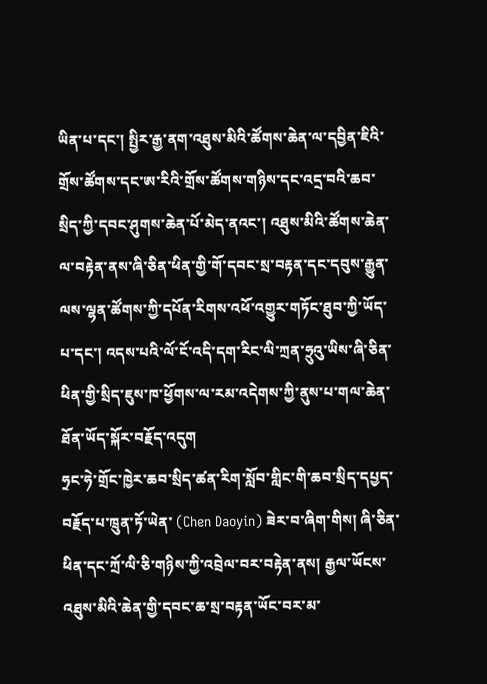ཡིན་པ་དང་། སྤྱིར་རྒྱ་ནག་འཐུས་མིའི་ཚོགས་ཆེན་ལ་དབྱིན་ཇིའི་གྲོས་ཚོགས་དང་ཨ་རིའི་གྲོས་ཚོགས་གཉིས་དང་འདྲ་བའི་ཆབ་སྲིད་ཀྱི་དབང་ཤུགས་ཆེན་པོ་མེད་ནའང་། འཐུས་མིའི་ཚོགས་ཆེན་ལ་བརྟེན་ནས་ཞི་ཅིན་ཕིན་གྱི་གོ་དབང་སྲ་བརྟན་དང་དབུས་རྒྱུན་ལས་ལྷན་ཚོགས་ཀྱི་དཔོན་རིགས་འཕོ་འགྱུར་གཏོང་ཐུབ་ཀྱི་ཡོད་པ་དང་། འདས་པའི་ལོ་ངོ་འདི་དག་རིང་ལི་ཀྲན་ཧྲུའུ་ཡིས་ཞི་ཅིན་ཕིན་གྱི་སྲིད་ཇུས་ཁ་ཕྱོགས་ལ་རམ་འདེགས་ཀྱི་ནུས་པ་གལ་ཆེན་ཐོན་ཡོད་སྐོར་བརྗོད་འདུག
ཧྲང་ཧེ་གྲོང་ཁྱེར་ཆབ་སྲིད་ཚན་རིག་སློབ་གླིང་གི་ཆབ་སྲིད་དཔྱད་བརྗོད་པ་ཁྲུན་ཏོ་ཡེན་ (Chen Daoyin) ཟེར་བ་ཞིག་གིས། ཞི་ཅིན་ཕིན་དང་ཀྲོ་ལི་ཅི་གཉིས་ཀྱི་འབྲེལ་བར་བརྟེན་ནས། རྒྱལ་ཡོངས་འཐུས་མིའི་ཆེན་གྱི་དབང་ཆ་སྲ་བརྟན་ཡོང་བར་མ་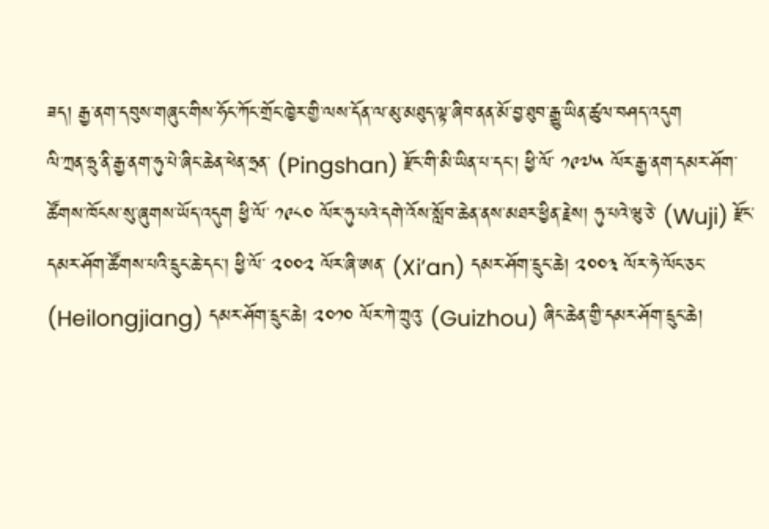ཟད། རྒྱ་ནག་དབུས་གཞུང་གིས་ཧོང་ཀོང་གྲོང་ཁྱེར་གྱི་ལས་དོན་ལ་མུ་མཐུད་ལྟ་ཞིབ་ནན་མོ་བྱ་ཐུབ་རྒྱུ་ཡིན་ཚུལ་བཤད་འདུག
ལི་ཀྲན་ཧྲུ་ནི་རྒྱ་ནག་ཧུ་པེ་ཞིང་ཆེན་ཕེན་ཧྲན་ (Pingshan) རྫོང་གི་མི་ཡིན་པ་དང་། ཕྱི་ལོ་ ༡༩༧༥ ལོར་རྒྱ་ནག་དམར་ཤོག་ཚོགས་ཁོངས་སུ་ཞུགས་ཡོད་འདུག ཕྱི་ལོ་ ༡༩༨༠ ལོར་ཧུ་པའེ་དགེ་འོས་སློབ་ཆེན་ནས་མཐར་ཕྱིན་རྗེས། ཧུ་པའེ་ཝུ་ཅེ་ (Wuji) རྫོང་དམར་ཤོག་ཚོགས་པའི་དྲུང་ཆེ་དང་། ཕྱི་ལོ་ ༢༠༠༢ ལོར་ཞི་ཨན་ (Xi’an) དམར་ཤོག་དྲུང་ཆེ། ༢༠༠༣ ལོར་ཧེ་ལོང་ཅང་ (Heilongjiang) དམར་ཤོག་དྲུང་ཆེ། ༢༠༡༠ ལོར་ཀེ་ཀྲུའུ་ (Guizhou) ཞིང་ཆེན་གྱི་དམར་ཤོག་དྲུང་ཆེ།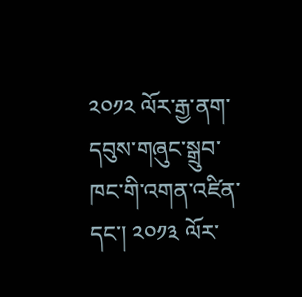༢༠༡༢ ལོར་རྒྱ་ནག་དབུས་གཞུང་སྒྲུབ་ཁང་གི་འགན་འཛིན་དང་། ༢༠༡༣ ལོར་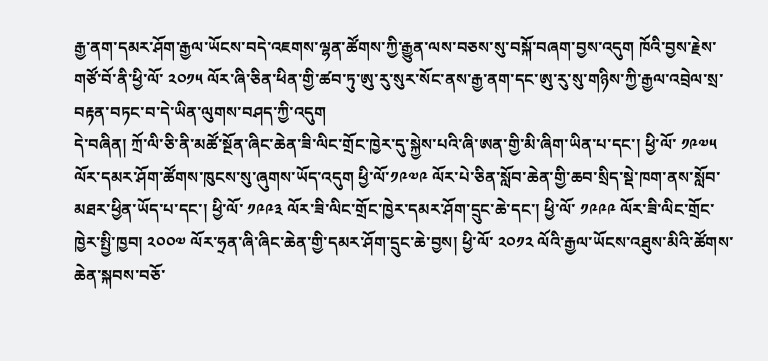རྒྱ་ནག་དམར་ཤོག་རྒྱལ་ཡོངས་བདེ་འཇགས་ལྷན་ཚོགས་ཀྱི་རྒྱུན་ལས་བཅས་སུ་བསྐོ་བཞག་བྱས་འདུག ཁོའི་བྱས་རྗེས་གཙོ་བོ་ནི་ཕྱི་ལོ་ ༢༠༡༥ ལོར་ཞི་ཅིན་ཕིན་གྱི་ཚབ་ཏུ་ཨུ་རུ་སུར་སོང་ནས་རྒྱ་ནག་དང་ཨུ་རུ་སུ་གཉིས་ཀྱི་རྒྱལ་འབྲེལ་སྲ་བརྟན་བཏང་བ་དེ་ཡིན་ལུགས་བཤད་ཀྱི་འདུག
དེ་བཞིན། ཀྲོ་ལི་ཅི་ནི་མཚོ་སྔོན་ཞིང་ཆེན་ཟི་ལིང་གྲོང་ཁྱེར་དུ་སྐྱེས་པའི་ཞི་ཨན་གྱི་མི་ཞིག་ཡིན་པ་དང་། ཕྱི་ལོ་ ༡༩༧༥ ལོར་དམར་ཤོག་ཚོགས་ཁུངས་སུ་ཞུགས་ཡོད་འདུག ཕྱི་ལོ་༡༩༧༩ ལོར་པེ་ཅིན་སློབ་ཆེན་གྱི་ཆབ་སྲིད་སྡེ་ཁག་ནས་སློབ་མཐར་ཕྱིན་ཡོད་པ་དང་། ཕྱི་ལོ་ ༡༩༩༣ ལོར་ཟི་ལིང་གྲོང་ཁྱེར་དམར་ཤོག་དྲུང་ཆེ་དང་། ཕྱི་ལོ་ ༡༩༩༩ ལོར་ཟི་ལིང་གྲོང་ཁྱེར་སྤྱི་ཁྱབ། ༢༠༠༧ ལོར་ཧྲན་ཞི་ཞིང་ཆེན་གྱི་དམར་ཤོག་དྲུང་ཆེ་བྱས། ཕྱི་ལོ་ ༢༠༡༢ ལོའི་རྒྱལ་ཡོངས་འཐུས་མིའི་ཚོགས་ཆེན་སྐབས་བཅོ་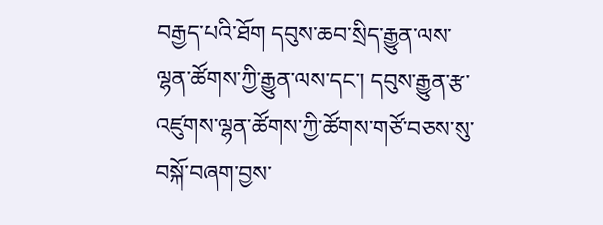བརྒྱད་པའི་ཐོག དབུས་ཆབ་སྲིད་རྒྱུན་ལས་ལྷན་ཚོགས་ཀྱི་རྒྱུན་ལས་དང་། དབུས་རྒྱུན་རྩ་འཛུགས་ལྷན་ཚོགས་ཀྱི་ཚོགས་གཙོ་བཅས་སུ་བསྐོ་བཞག་བྱས་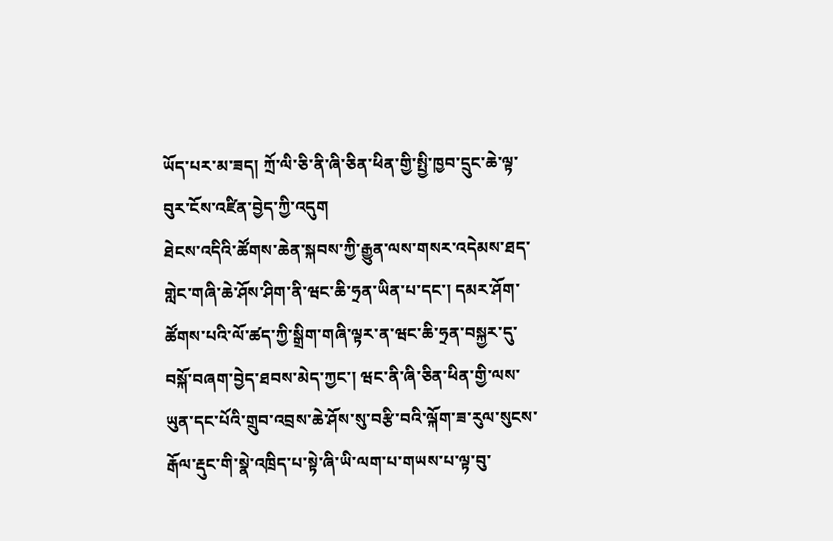ཡོད་པར་མ་ཟད། ཀྲོ་ལི་ཅི་ནི་ཞི་ཅིན་ཕིན་གྱི་སྤྱི་ཁྱབ་དྲུང་ཆེ་ལྟ་བུར་ངོས་འཛིན་བྱེད་ཀྱི་འདུག
ཐེངས་འདིའི་ཚོགས་ཆེན་སྐབས་ཀྱི་རྒྱུན་ལས་གསར་འདེམས་ཐད་གླེང་གཞི་ཆེ་ཤོས་ཤིག་ནི་ཝང་ཆི་ཧྲན་ཡིན་པ་དང་། དམར་ཤོག་ཚོགས་པའི་ལོ་ཚད་ཀྱི་སྒྲིག་གཞི་ལྟར་ན་ཝང་ཆི་ཧྲན་བསྐྱར་དུ་བསྐོ་བཞག་བྱེད་ཐབས་མེད་ཀྱང་། ཝང་ནི་ཞི་ཅིན་ཕིན་གྱི་ལས་ཡུན་དང་པོའི་གྲུབ་འབྲས་ཆེ་ཤོས་སུ་བརྩི་བའི་ལྐོག་ཟ་རུལ་སུངས་རྒོལ་རྡུང་གི་སྣེ་འཁྲིད་པ་སྟེ་ཞི་ཡི་ལག་པ་གཡས་པ་ལྟ་བུ་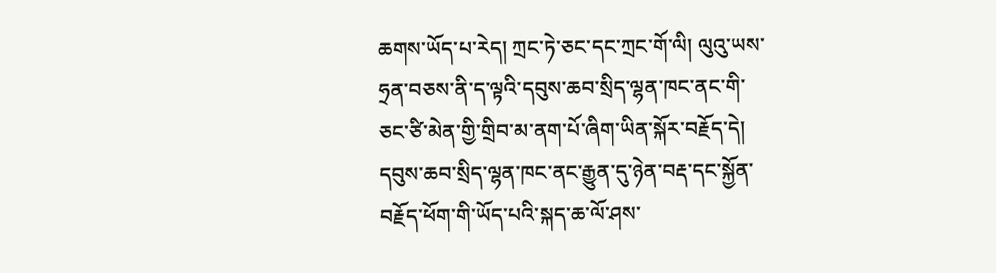ཆགས་ཡོད་པ་རེད། ཀྲང་ཏེ་ཅང་དང་ཀྲང་གོ་ལི། ལུའུ་ཡས་ཧྲན་བཅས་ནི་ད་ལྟའི་དབུས་ཆབ་སྲིད་ལྷན་ཁང་ནང་གི་ཅང་ཙི་མེན་གྱི་གྲིབ་མ་ནག་པོ་ཞིག་ཡིན་སྐོར་བརྗོད་དེ། དབུས་ཆབ་སྲིད་ལྷན་ཁང་ནང་རྒྱུན་དུ་ཉེན་བརྡ་དང་སྐྱོན་བརྗོད་ཕོག་གི་ཡོད་པའི་སྐད་ཆ་ལོ་ཤས་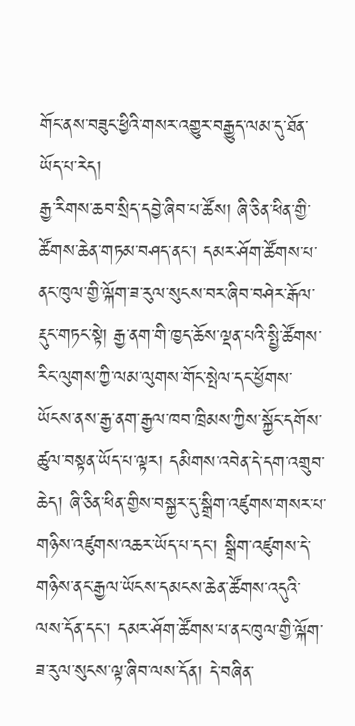གོང་ནས་བཟུང་ཕྱིའི་གསར་འགྱུར་བརྒྱུད་ལམ་དུ་ཐོན་ཡོད་པ་རེད།
རྒྱ་རིགས་ཆབ་སྲིད་དབྱེ་ཞིབ་པ་ཚོས། ཞི་ཅིན་ཕིན་གྱི་ཚོགས་ཆེན་གཏམ་བཤད་ནང་། དམར་ཤོག་ཚོགས་པ་ནང་ཁུལ་གྱི་ལྐོག་ཟ་རུལ་སུངས་བར་ཞིབ་བཤེར་རྒོལ་རྡུང་གཏང་སྟེ། རྒྱ་ནག་གི་ཁྱད་ཆོས་ལྡན་པའི་སྤྱི་ཚོགས་རིང་ལུགས་ཀྱི་ལམ་ལུགས་གོང་སྤེལ་དང་ཕྱོགས་ཡོངས་ནས་རྒྱ་ནག་རྒྱལ་ཁབ་ཁྲིམས་ཀྱིས་སྐྱོང་དགོས་ཚུལ་བསྟན་ཡོད་པ་ལྟར། དམིགས་འབེན་དེ་དག་འགྲུབ་ཆེད། ཞི་ཅིན་ཕིན་གྱིས་བསྐྱར་དུ་སྒྲིག་འཛུགས་གསར་པ་གཉིས་འཛུགས་འཆར་ཡོད་པ་དང་། སྒྲིག་འཛུགས་དེ་གཉིས་ནང་རྒྱལ་ཡོངས་དམངས་ཆེན་ཚོགས་འདུའི་ལས་དོན་དང་། དམར་ཤོག་ཚོགས་པ་ནང་ཁུལ་གྱི་ལྐོག་ཟ་རུལ་སུངས་ལྟ་ཞིབ་ལས་དོན། དེ་བཞིན་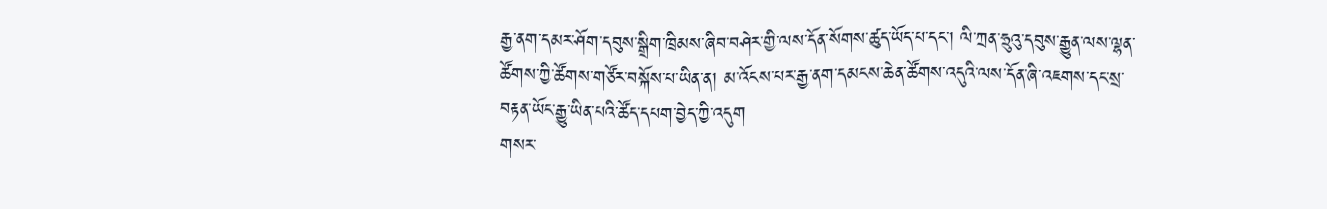རྒྱ་ནག་དམར་ཤོག་དབུས་སྒྲིག་ཁྲིམས་ཞིབ་བཤེར་གྱི་ལས་དོན་སོགས་ཚུད་ཡོད་པ་དང་། ལི་ཀྲན་ཧྲུའུ་དབུས་རྒྱུན་ལས་ལྷན་ཚོགས་ཀྱི་ཚོགས་གཙོར་བསྐོས་པ་ཡིན་ན། མ་འོངས་པར་རྒྱ་ནག་དམངས་ཆེན་ཚོགས་འདུའི་ལས་དོན་ཞི་འཇགས་དང་སྲ་བརྟན་ཡོང་རྒྱུ་ཡིན་པའི་ཚོད་དཔག་བྱེད་ཀྱི་འདུག
གསར་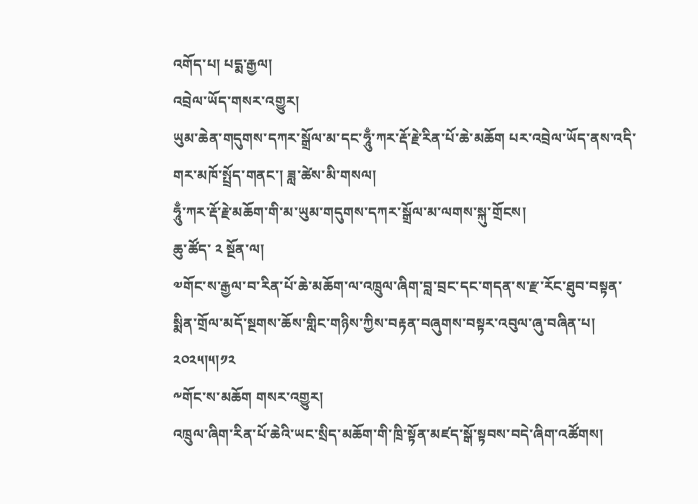འགོད་པ། པདྨ་རྒྱལ།
འབྲེལ་ཡོད་གསར་འགྱུར།
ཡུམ་ཆེན་གདུགས་དཀར་སྒྲོལ་མ་དང་ཧཱུྃ་ཀར་རྡོ་རྗེ་རིན་པོ་ཆེ་མཆོག པར་འབྲེལ་ཡོད་ནས་འདི་གར་མཁོ་སྤྲོད་གནང་། ཟླ་ཚེས་མི་གསལ།
ཧཱུྃ་ཀར་རྡོ་རྗེ་མཆོག་གི་མ་ཡུམ་གདུགས་དཀར་སྒྲོལ་མ་ལགས་སྐུ་གྲོངས།
ཆུ་ཚོད་ ༢ སྔོན་ལ།
༧གོང་ས་རྒྱལ་བ་རིན་པོ་ཆེ་མཆོག་ལ་འཁྲུལ་ཞིག་བླ་བྲང་དང་གདན་ས་རྫ་རོང་ཐུབ་བསྟན་སྨིན་གྲོལ་མདོ་སྔགས་ཆོས་གླིང་གཉིས་ཀྱིས་བརྟན་བཞུགས་བསྟར་འབུལ་ཞུ་བཞིན་པ། ༢༠༢༥།༥།༡༢
༸གོང་ས་མཆོག གསར་འགྱུར།
འཁྲུལ་ཞིག་རིན་པོ་ཆེའི་ཡང་སྲིད་མཆོག་གི་ཁྲི་སྟོན་མཛད་སྒོ་སྟབས་བདེ་ཞིག་འཚོགས།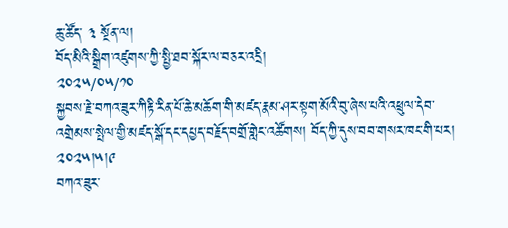ཆུ་ཚོད་ ༣ སྔོན་ལ།
བོད་མིའི་སྒྲིག་འཛུགས་ཀྱི་སྤྱི་ཐབ་སྐོར་ལ་བཅར་འདྲི།
༢༠༢༥/༠༥/༡༠
སྐྱབས་རྗེ་བཀའ་ཟུར་ཀིརྟི་རིན་པོ་ཆེ་མཆོག་གི་མཛད་རྣམ་ཤར་སྟག་མོའི་བུ་ཞེས་པའི་འཕྲུལ་དེབ་འགྲེམས་སྤེལ་གྱི་མཛད་སྒོ་དང་དཔྱད་བརྗོད་བགྲོ་གླེང་འཚོགས། བོད་ཀྱི་དུས་བབ་གསར་ཁང་གི་པར། ༢༠༢༥།༥།༩
བཀའ་ཟུར་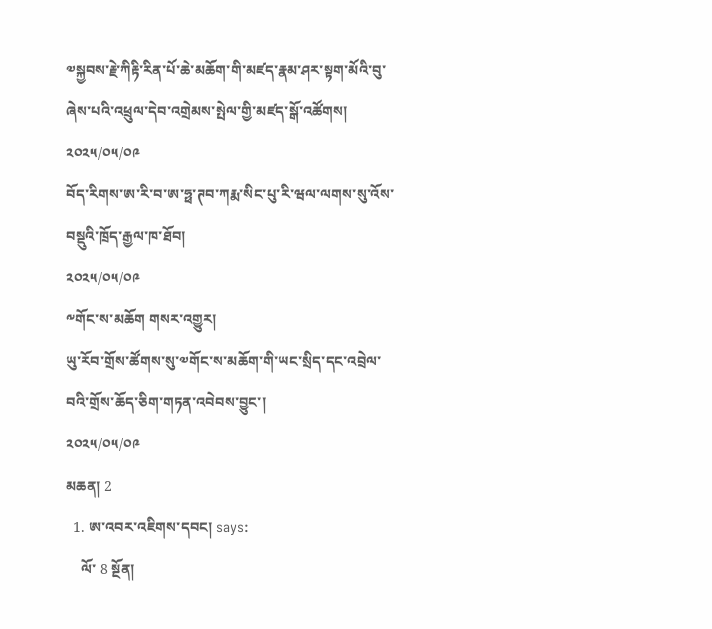༧སྐྱབས་རྗེ་ཀིརྟི་རིན་པོ་ཆེ་མཆོག་གི་མཛད་རྣམ་ཤར་སྟག་མོའི་བུ་ཞེས་པའི་འཕྲུལ་དེབ་འགྲེམས་སྤེལ་གྱི་མཛད་སྒོ་འཚོགས།
༢༠༢༥/༠༥/༠༩
བོད་རིགས་ཨ་རི་བ་ཨ་ཧྥ་ཊབ་ཀརྨ་སིང་པུ་རི་ཝལ་ལགས་སུ་འོས་བསྡུའི་ཁྲོད་རྒྱལ་ཁ་ཐོབ།
༢༠༢༥/༠༥/༠༩
༸གོང་ས་མཆོག གསར་འགྱུར།
ཡུ་རོབ་གྲོས་ཚོགས་སུ་༧གོང་ས་མཆོག་གི་ཡང་སྲིད་དང་འབྲེལ་བའི་གྲོས་ཆོད་ཅིག་གཏན་འབེབས་བྱུང་།
༢༠༢༥/༠༥/༠༩
མཆན། 2
  1. ཨ་འབར་འཇིགས་དབང། says:
    ལོ་ 8 སྔོན།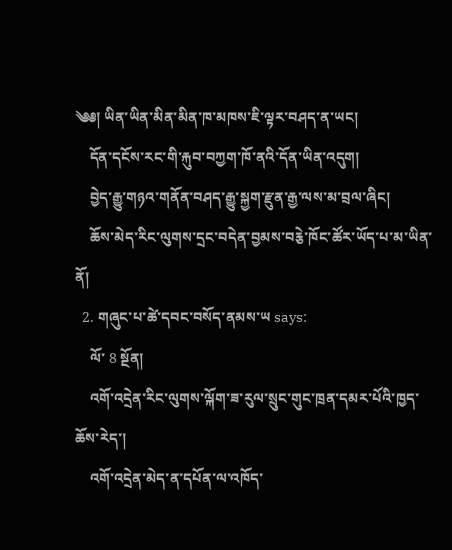༄༅། ཡིན་ཡིན་མིན་མིན་ཁ་མཁས་ཇི་ལྟར་བཤད་ན་ཡང།
    དོན་དངོས་རང་གི་རྐུབ་བཀྱག་ཁོ་ནའི་དོན་ཡིན་འདུག།
    བྱེད་རྒྱུ་གཉའ་གནོན་བཤད་རྒྱུ་སྐྱག་རྫུན་རྒྱ་ལས་མ་བྲལ་ཞིང།
    ཆོས་མེད་རིང་ལུགས་དྲང་བདེན་བྱམས་བརྕེ་ཁོང་ཚོར་ཡོད་པ་མ་ཡིན་ནོ།
  2. གཞུང་པ་ཚེ་དབང་བསོད་ནམས་ཡ says:
    ལོ་ 8 སྔོན།
    འགོ་འདྲེན་རིང་ལུགས་ལྐོག་ཟ་རུལ་སྲུང་གུང་ཁྲན་དམར་པོའི་ཁྱད་ཆོས་རེད་།
    འགོ་འདྲེན་མེད་ན་དཔོན་ལ་འཁོད་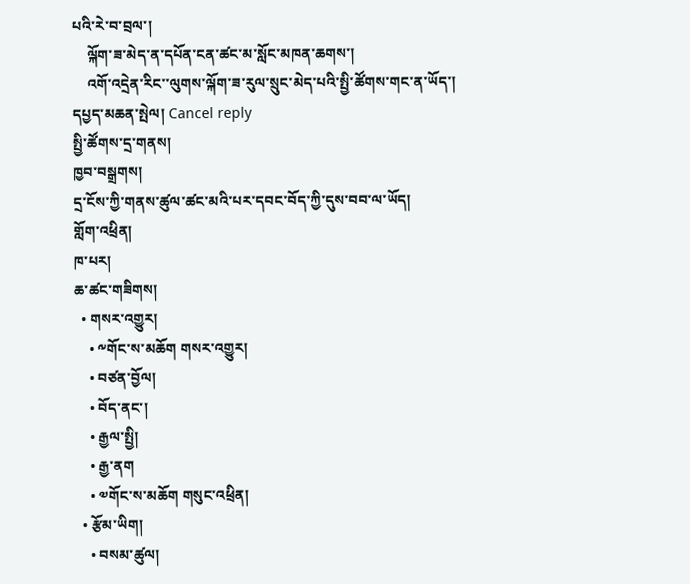པའི་རེ་བ་བྲལ་།
    ལྐོག་ཟ་མེད་ན་དཔོན་ངན་ཚང་མ་སློང་མཁན་ཆགས་།
    འགོ་འདྲེན་རིང་་ལུགས་ལྐོག་ཟ་རུལ་སྲུང་མེད་པའི་སྤྱི་ཚོགས་གང་ན་ཡོད་།
དཔྱད་མཆན་སྤེལ། Cancel reply
སྤྱི་ཚོགས་དྲ་གནས།
ཁྱབ་བསྒྲགས།
དྲ་ངོས་ཀྱི་གནས་ཚུལ་ཚང་མའི་པར་དབང་བོད་ཀྱི་དུས་བབ་ལ་ཡོད།
གློག་འཕྲིན།
ཁ་པར།
ཆ་ཚང་གཟིགས།
  • གསར་འགྱུར།
    • ༸གོང་ས་མཆོག གསར་འགྱུར།
    • བཙན་བྱོལ།
    • བོད་ནང་།
    • རྒྱལ་སྤྱི།
    • རྒྱ་ནག
    • ༧གོང་ས་མཆོག གསུང་འཕྲིན།
  • རྩོམ་ཡིག།
    • བསམ་ཚུལ།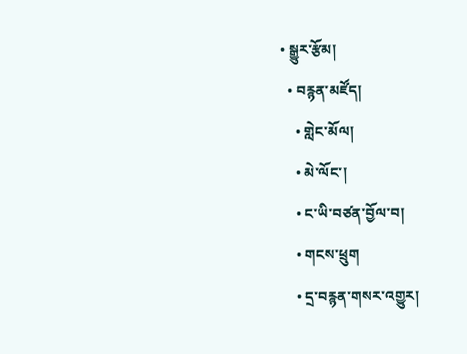• སྒྱུར་རྩོམ།
  • བརྙན་མཛོད།
    • གླེང་མོལ།
    • མེ་ལོང་།
    • ང་ཡི་བཙན་བྱོལ་བ།
    • གངས་ཕྲུག
    • དྲ་བརྙན་གསར་འགྱུར།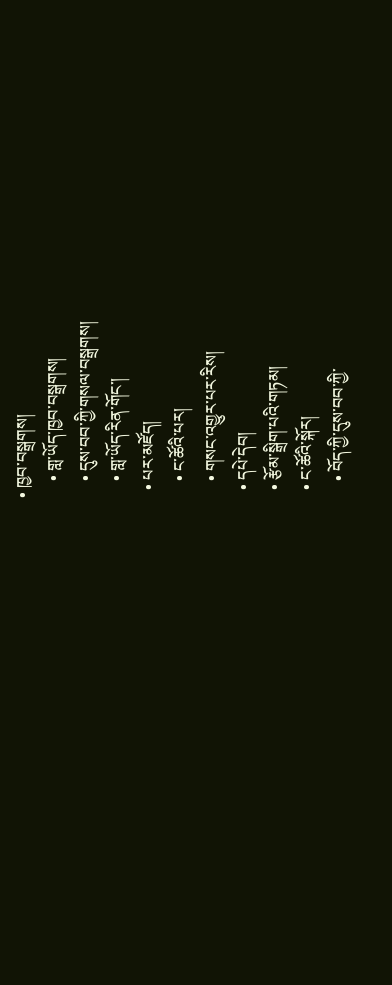• ཁྱབ་བསྒྲགས།
    • གླ་ཡོད་ཁྱབ་བསྒྲགས།
    • དུས་བབ་ཀྱི་གསལ་བསྒྲགས།
    • གླ་ཡོད་རིན་གོང་།
  • པར་མཛོད།
    • ང་ཚོའི་པར།
    • གསང་འགྱུར་པར་རིས།
  • དཔེ་དེབ།
  • རྩོམ་སྒྲིག་པའི་གཏམ།
  • ང་ཚོའི་སྐོར།
    • བོད་ཀྱི་དུས་བབ་ཀྱི་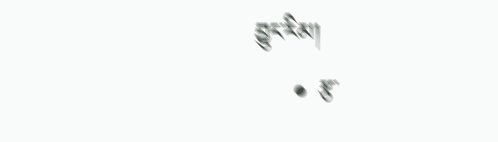བྱུང་རིམ།
    • རྩ་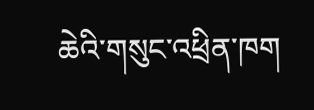ཆེའི་གསུང་འཕྲིན་ཁག